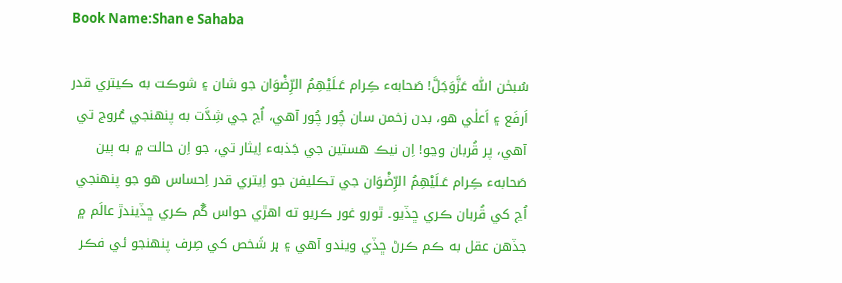Book Name:Shan e Sahaba

سُبحٰن اللّٰه عَزَّوَجَلَّ! صَحابهء ڪِرام عَـلَيْهِمُ الرِّضْوَان جو شان ۽ شوڪت به ڪيتري قدر اَرفَع ۽ اَعلٰي هو، بدن زخمن سان چُور چُور آهي، اُڃ جي شِدَّت به پنهنجي عُروج تي آهي، پر قُربان وڃو! اِن نيڪ هستين جي جَذبهء اِيثار تي، جو اِن حالت ۾ به ٻين صَحابهء ڪِرام عَـلَيْهِمُ الرِّضْوَان جي تڪليفن جو اِيتري قدر اِحساس هو جو پنهنجي اُڃ کي قُربان ڪري ڇڏيو۔ ٿورو غور ڪريو ته اهڙي حواس گُم ڪري ڇڏيندڙ عالَم ۾ جڏهن عقل به ڪم ڪرڻ ڇڏي ويندو آهي ۽ ہر شَخص کي صِرف پنهنجو ئي فڪر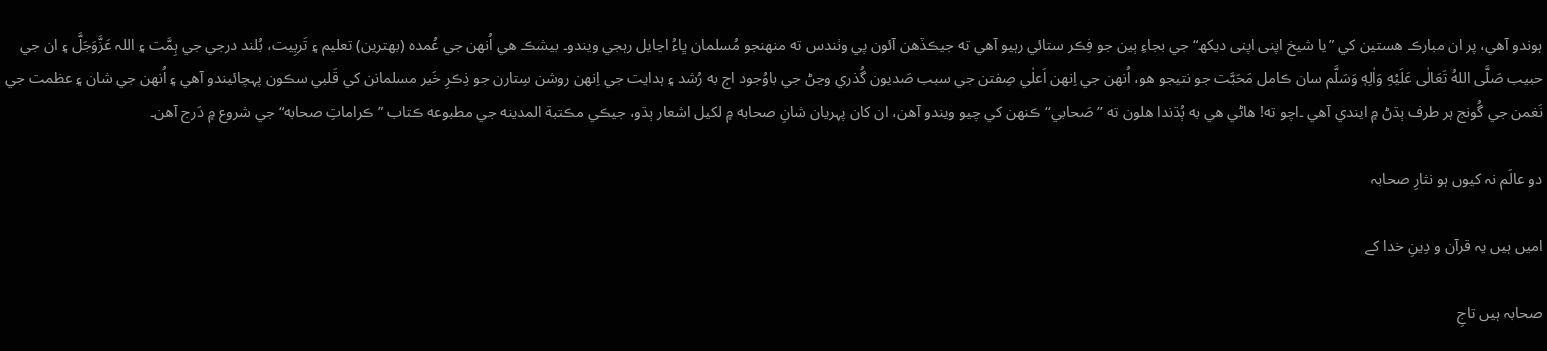ہوندو آهي، پر ان مبارڪ هستين کي ”يا شيخ اپنی اپنی ديکھ“ جي بجاءِ ٻين جو فِڪر ستائي رہيو آهي ته جيڪڏهن آئون پي وٺندس ته منهنجو مُسلمان ڀاءُ اڃايل رہجي ويندو۔ بيشڪ هي اُنهن جي عُمده (بهترين) تعليم ۽ تَربِيت، بُلند درجي جي ہِمَّت ۽ اللہ عَزَّوَجَلَّ ۽ ان جي حبيب صَلَّى اللهُ تَعَالٰى عَلَيْهِ وَاٰلِهٖ وَسَلَّم سان ڪامل مَحَبَّت جو نتيجو هو، اُنهن جي اِنهن اَعلٰي صِفتن جي سبب صَديون گُذري وڃڻ جي باوُجود اڄ به رُشد ۽ ہدايت جي اِنهن روشن سِتارن جو ذِڪرِ خَير مسلمانن کي قَلبي سڪون پہچائيندو آهي ۽ اُنهن جي شان ۽ عظمت جي نَغمن جي گُونج ہر طرف ٻڌڻ ۾ ايندي آهي ۔اچو ته! هاڻي هي به ٻُڌندا هلون ته ’’صَحابي‘‘ ڪنهن کي چيو ويندو آهن، ان کان پہريان شانِ صحابه ۾ لکيل اشعار ٻڌو، جيڪي مڪتبة المدينه جي مطبوعه ڪتاب ”ڪراماتِ صحابه“ جي شروع ۾ دَرج آهن۔

دو عالَم نہ کیوں ہو نثارِ صحابہ

امیں ہیں یہ قرآن و دِینِ خدا کے

صحابہ ہیں تاجِ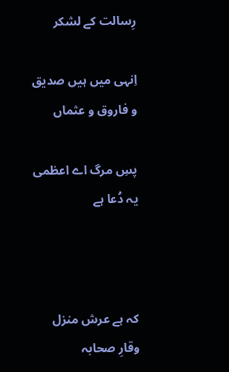رِسالت کے لشکر

اِنہی میں ہیں صدیق و فاروق و عثماں

پسِ مرگ اے اعظمی یہ دُعا ہے



کہ ہے عرش منزل وقارِ صحابہ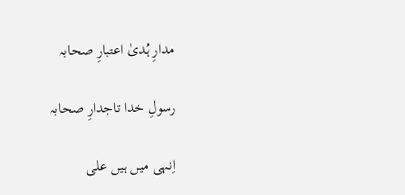مدارِ ہُدیٰ اعتبارِ صحابہ

رسولِ خدا تاجدارِ صحابہ

اِنہی میں ہیں علی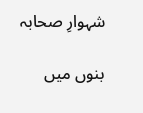شہوارِ صحابہ

بنوں میں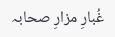غُبارِ مزارِ صحابہ